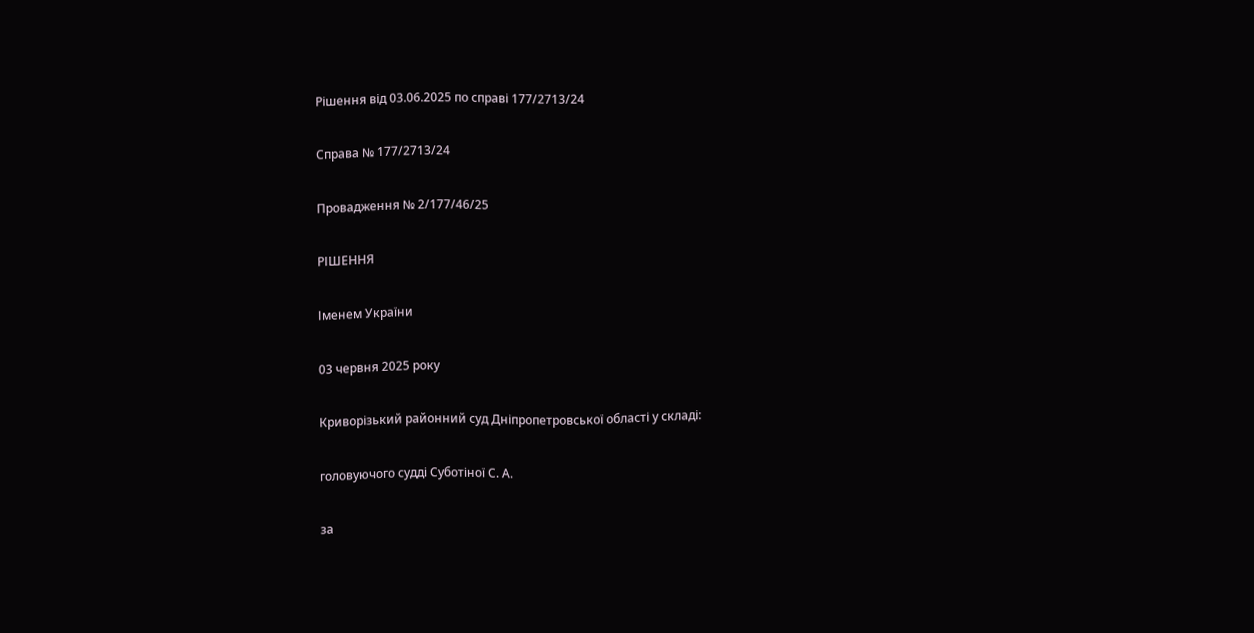Рішення від 03.06.2025 по справі 177/2713/24

Справа № 177/2713/24

Провадження № 2/177/46/25

РІШЕННЯ

Іменем України

03 червня 2025 року

Криворізький районний суд Дніпропетровської області у складі:

головуючого судді Суботіної С. А.

за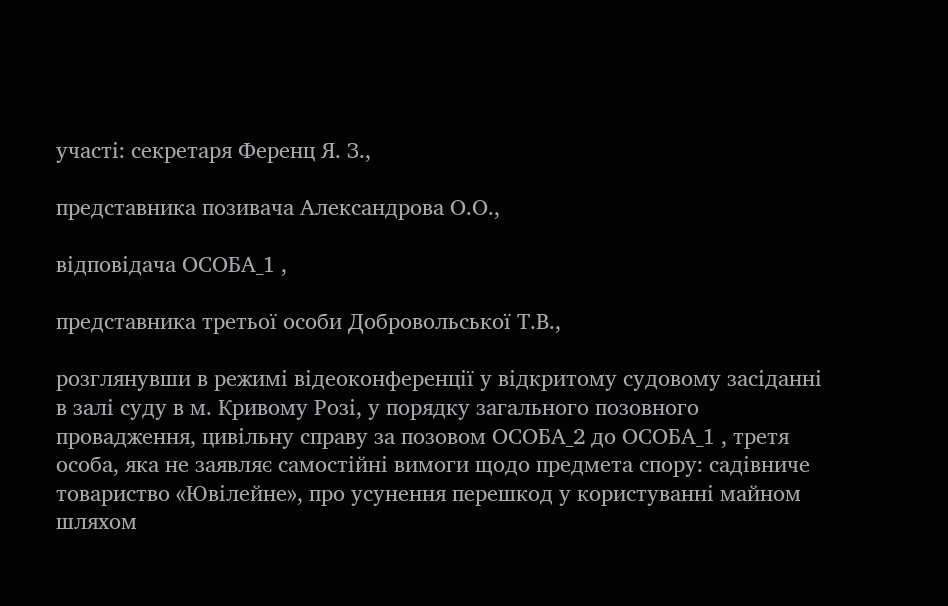участі: секретаря Ференц Я. З.,

представника позивача Александрова О.О.,

відповідача ОСОБА_1 ,

представника третьої особи Добровольської Т.В.,

розглянувши в режимі відеоконференції у відкритому судовому засіданні в залі суду в м. Кривому Розі, у порядку загального позовного провадження, цивільну справу за позовом ОСОБА_2 до ОСОБА_1 , третя особа, яка не заявляє самостійні вимоги щодо предмета спору: садівниче товариство «Ювілейне», про усунення перешкод у користуванні майном шляхом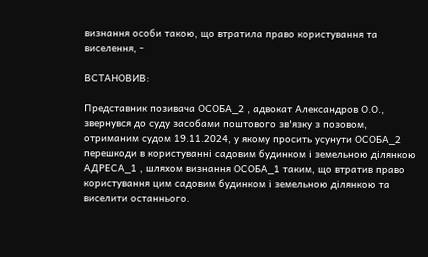визнання особи такою, що втратила право користування та виселення, -

ВСТАНОВИВ:

Представник позивача ОСОБА_2 , адвокат Александров О.О., звернувся до суду засобами поштового зв'язку з позовом, отриманим судом 19.11.2024, у якому просить усунути ОСОБА_2 перешкоди в користуванні садовим будинком і земельною ділянкою АДРЕСА_1 , шляхом визнання ОСОБА_1 таким, що втратив право користування цим садовим будинком і земельною ділянкою та виселити останнього.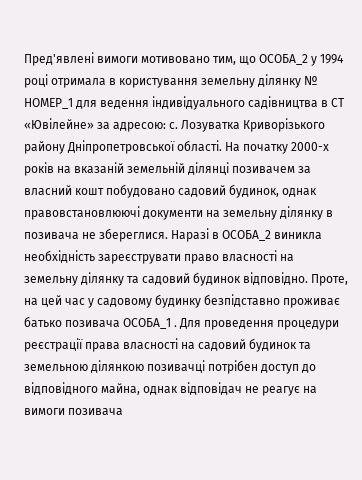Пред'явлені вимоги мотивовано тим, що ОСОБА_2 у 1994 році отримала в користування земельну ділянку № НОМЕР_1 для ведення індивідуального садівництва в СТ «Ювілейне» за адресою: с. Лозуватка Криворізького району Дніпропетровської області. На початку 2000-х років на вказаній земельній ділянці позивачем за власний кошт побудовано садовий будинок, однак правовстановлюючі документи на земельну ділянку в позивача не збереглися. Наразі в ОСОБА_2 виникла необхідність зареєструвати право власності на земельну ділянку та садовий будинок відповідно. Проте, на цей час у садовому будинку безпідставно проживає батько позивача ОСОБА_1 . Для проведення процедури реєстрації права власності на садовий будинок та земельною ділянкою позивачці потрібен доступ до відповідного майна, однак відповідач не реагує на вимоги позивача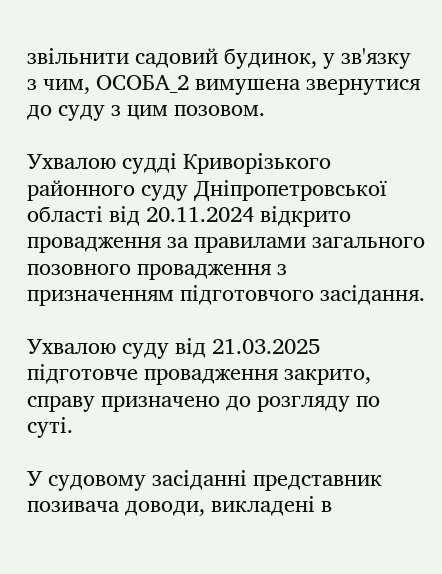звільнити садовий будинок, у зв'язку з чим, ОСОБА_2 вимушена звернутися до суду з цим позовом.

Ухвалою судді Криворізького районного суду Дніпропетровської області від 20.11.2024 відкрито провадження за правилами загального позовного провадження з призначенням підготовчого засідання.

Ухвалою суду від 21.03.2025 підготовче провадження закрито, справу призначено до розгляду по суті.

У судовому засіданні представник позивача доводи, викладені в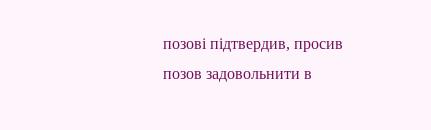позові підтвердив, просив позов задовольнити в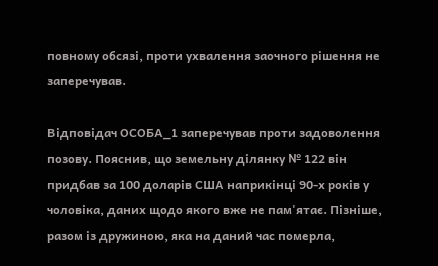повному обсязі, проти ухвалення заочного рішення не заперечував.

Відповідач ОСОБА_1 заперечував проти задоволення позову. Пояснив, що земельну ділянку № 122 він придбав за 100 доларів США наприкінці 90-х років у чоловіка, даних щодо якого вже не пам'ятає. Пізніше, разом із дружиною, яка на даний час померла,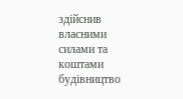здійснив власними силами та коштами будівництво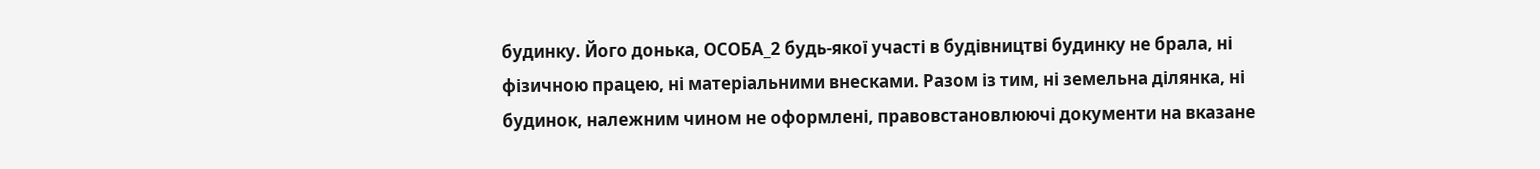будинку. Його донька, ОСОБА_2 будь-якої участі в будівництві будинку не брала, ні фізичною працею, ні матеріальними внесками. Разом із тим, ні земельна ділянка, ні будинок, належним чином не оформлені, правовстановлюючі документи на вказане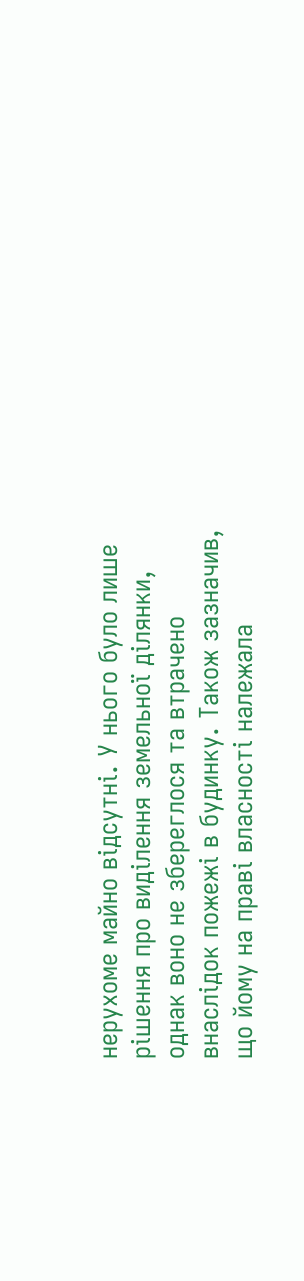нерухоме майно відсутні. У нього було лише рішення про виділення земельної ділянки, однак воно не збереглося та втрачено внаслідок пожежі в будинку. Також зазначив, що йому на праві власності належала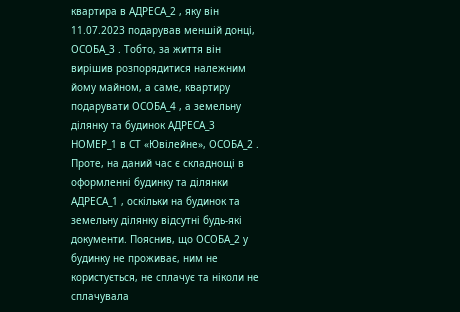квартира в АДРЕСА_2 , яку він 11.07.2023 подарував меншій донці, ОСОБА_3 . Тобто, за життя він вирішив розпорядитися належним йому майном, а саме, квартиру подарувати ОСОБА_4 , а земельну ділянку та будинок АДРЕСА_3 НОМЕР_1 в СТ «Ювілейне», ОСОБА_2 . Проте, на даний час є складнощі в оформленні будинку та ділянки АДРЕСА_1 , оскільки на будинок та земельну ділянку відсутні будь-які документи. Пояснив, що ОСОБА_2 у будинку не проживає, ним не користується, не сплачує та ніколи не сплачувала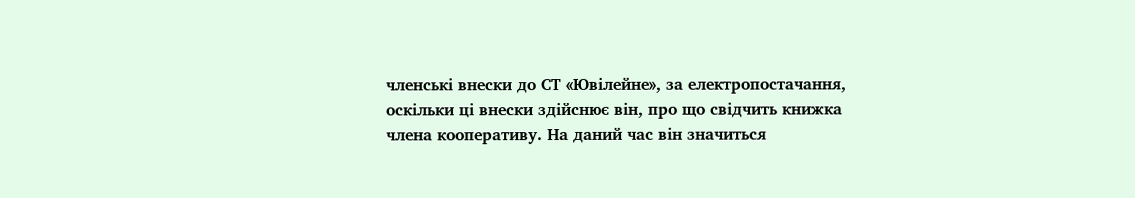членські внески до СТ «Ювілейне», за електропостачання, оскільки ці внески здійснює він, про що свідчить книжка члена кооперативу. На даний час він значиться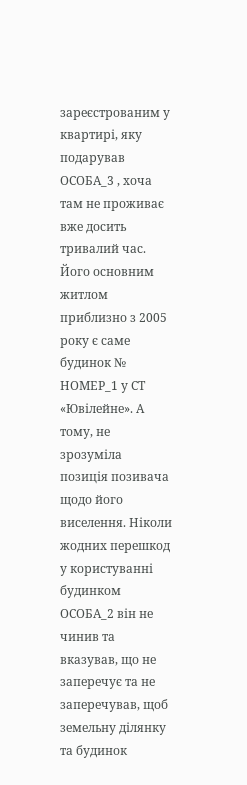зареєстрованим у квартирі, яку подарував ОСОБА_3 , хоча там не проживає вже досить тривалий час. Його основним житлом приблизно з 2005 року є саме будинок № НОМЕР_1 у СТ «Ювілейне». А тому, не зрозуміла позиція позивача щодо його виселення. Ніколи жодних перешкод у користуванні будинком ОСОБА_2 він не чинив та вказував, що не заперечує та не заперечував, щоб земельну ділянку та будинок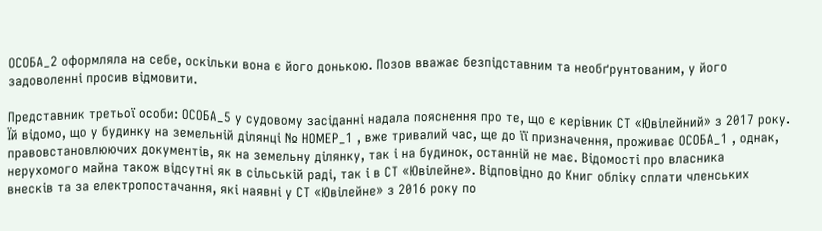ОСОБА_2 оформляла на себе, оскільки вона є його донькою. Позов вважає безпідставним та необґрунтованим, у його задоволенні просив відмовити.

Представник третьої особи: ОСОБА_5 у судовому засіданні надала пояснення про те, що є керівник СТ «Ювілейний» з 2017 року. Їй відомо, що у будинку на земельній ділянці № НОМЕР_1 , вже тривалий час, ще до її призначення, проживає ОСОБА_1 , однак, правовстановлюючих документів, як на земельну ділянку, так і на будинок, останній не має. Відомості про власника нерухомого майна також відсутні як в сільській раді, так і в СТ «Ювілейне». Відповідно до Книг обліку сплати членських внесків та за електропостачання, які наявні у СТ «Ювілейне» з 2016 року по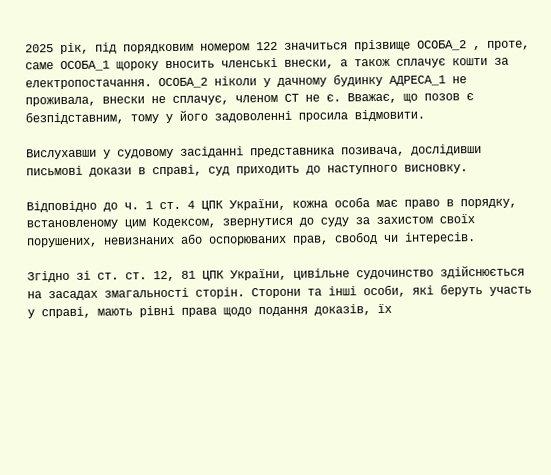2025 рік, під порядковим номером 122 значиться прізвище ОСОБА_2 , проте, саме ОСОБА_1 щороку вносить членські внески, а також сплачує кошти за електропостачання. ОСОБА_2 ніколи у дачному будинку АДРЕСА_1 не проживала, внески не сплачує, членом СТ не є. Вважає, що позов є безпідставним, тому у його задоволенні просила відмовити.

Вислухавши у судовому засіданні представника позивача, дослідивши письмові докази в справі, суд приходить до наступного висновку.

Відповідно до ч. 1 ст. 4 ЦПК України, кожна особа має право в порядку, встановленому цим Кодексом, звернутися до суду за захистом своїх порушених, невизнаних або оспорюваних прав, свобод чи інтересів.

Згідно зі ст. ст. 12, 81 ЦПК України, цивільне судочинство здійснюється на засадах змагальності сторін. Сторони та інші особи, які беруть участь у справі, мають рівні права щодо подання доказів, їх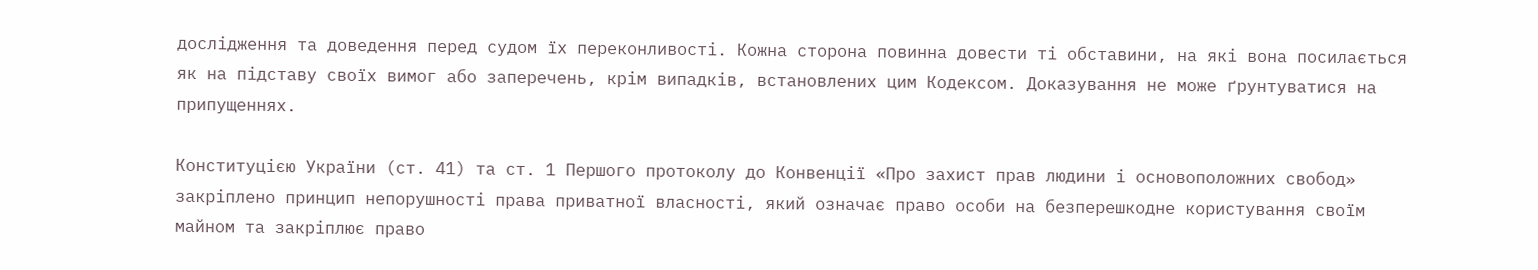дослідження та доведення перед судом їх переконливості. Кожна сторона повинна довести ті обставини, на які вона посилається як на підставу своїх вимог або заперечень, крім випадків, встановлених цим Кодексом. Доказування не може ґрунтуватися на припущеннях.

Конституцією України (ст. 41) та ст. 1 Першого протоколу до Конвенції «Про захист прав людини і основоположних свобод» закріплено принцип непорушності права приватної власності, який означає право особи на безперешкодне користування своїм майном та закріплює право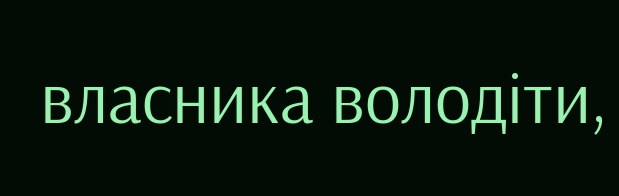власника володіти,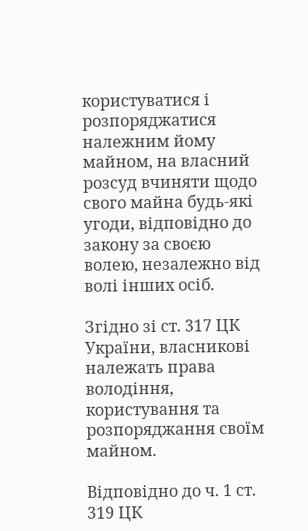користуватися і розпоряджатися належним йому майном, на власний розсуд вчиняти щодо свого майна будь-які угоди, відповідно до закону за своєю волею, незалежно від волі інших осіб.

Згідно зі ст. 317 ЦК України, власникові належать права володіння, користування та розпоряджання своїм майном.

Відповідно до ч. 1 ст. 319 ЦК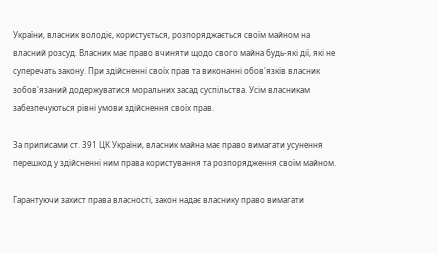України, власник володіє, користується, розпоряджається своїм майном на власний розсуд. Власник має право вчиняти щодо свого майна будь-які дії, які не суперечать закону. При здійсненні своїх прав та виконанні обов'язків власник зобов'язаний додержуватися моральних засад суспільства. Усім власникам забезпечуються рівні умови здійснення своїх прав.

За приписами ст. 391 ЦК України, власник майна має право вимагати усунення перешкод у здійсненні ним права користування та розпорядження своїм майном.

Гарантуючи захист права власності, закон надає власнику право вимагати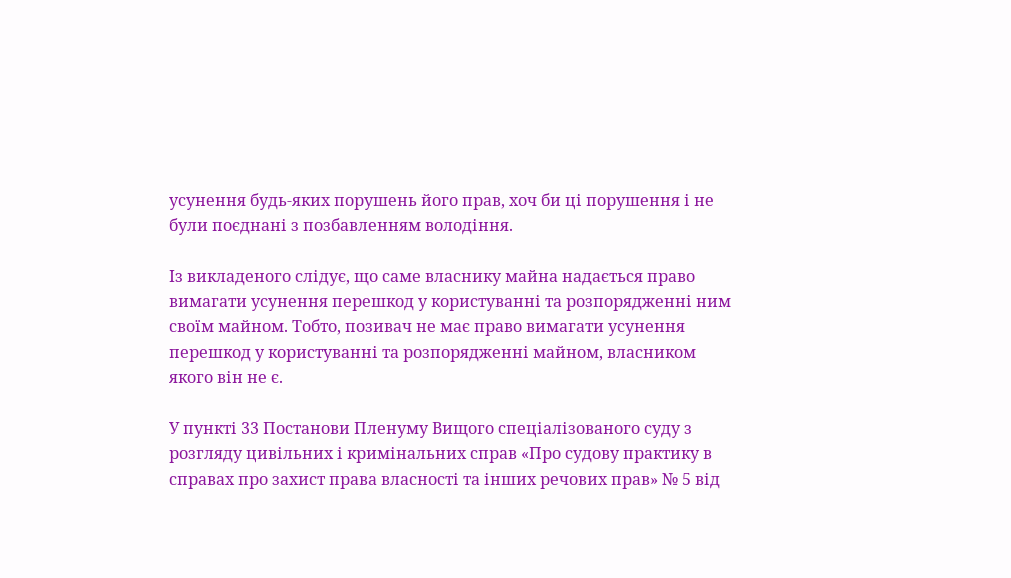усунення будь-яких порушень його прав, хоч би ці порушення і не були поєднані з позбавленням володіння.

Із викладеного слідує, що саме власнику майна надається право вимагати усунення перешкод у користуванні та розпорядженні ним своїм майном. Тобто, позивач не має право вимагати усунення перешкод у користуванні та розпорядженні майном, власником якого він не є.

У пункті 33 Постанови Пленуму Вищого спеціалізованого суду з розгляду цивільних і кримінальних справ «Про судову практику в справах про захист права власності та інших речових прав» № 5 від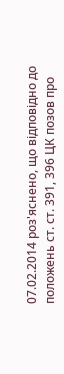07.02.2014 роз'яснено, що відповідно до положень ст. ст. 391, 396 ЦК позов про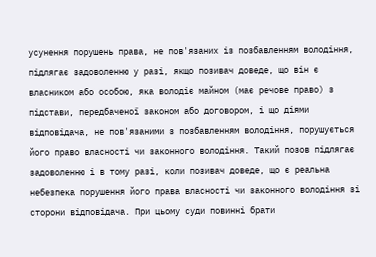усунення порушень права, не пов'язаних із позбавленням володіння, підлягає задоволенню у разі, якщо позивач доведе, що він є власником або особою, яка володіє майном (має речове право) з підстави, передбаченої законом або договором, і що діями відповідача, не пов'язаними з позбавленням володіння, порушується його право власності чи законного володіння. Такий позов підлягає задоволенню і в тому разі, коли позивач доведе, що є реальна небезпека порушення його права власності чи законного володіння зі сторони відповідача. При цьому суди повинні брати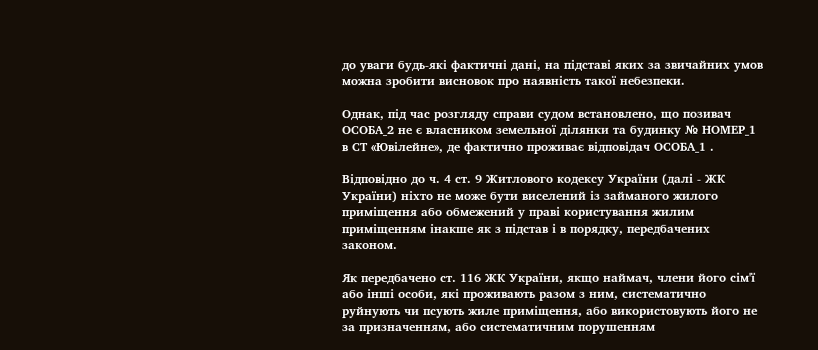до уваги будь-які фактичні дані, на підставі яких за звичайних умов можна зробити висновок про наявність такої небезпеки.

Однак, під час розгляду справи судом встановлено, що позивач ОСОБА_2 не є власником земельної ділянки та будинку № НОМЕР_1 в СТ «Ювілейне», де фактично проживає відповідач ОСОБА_1 .

Відповідно до ч. 4 ст. 9 Житлового кодексу України (далі - ЖК України) ніхто не може бути виселений із займаного жилого приміщення або обмежений у праві користування жилим приміщенням інакше як з підстав і в порядку, передбачених законом.

Як передбачено ст. 116 ЖК України, якщо наймач, члени його сім'ї або інші особи, які проживають разом з ним, систематично руйнують чи псують жиле приміщення, або використовують його не за призначенням, або систематичним порушенням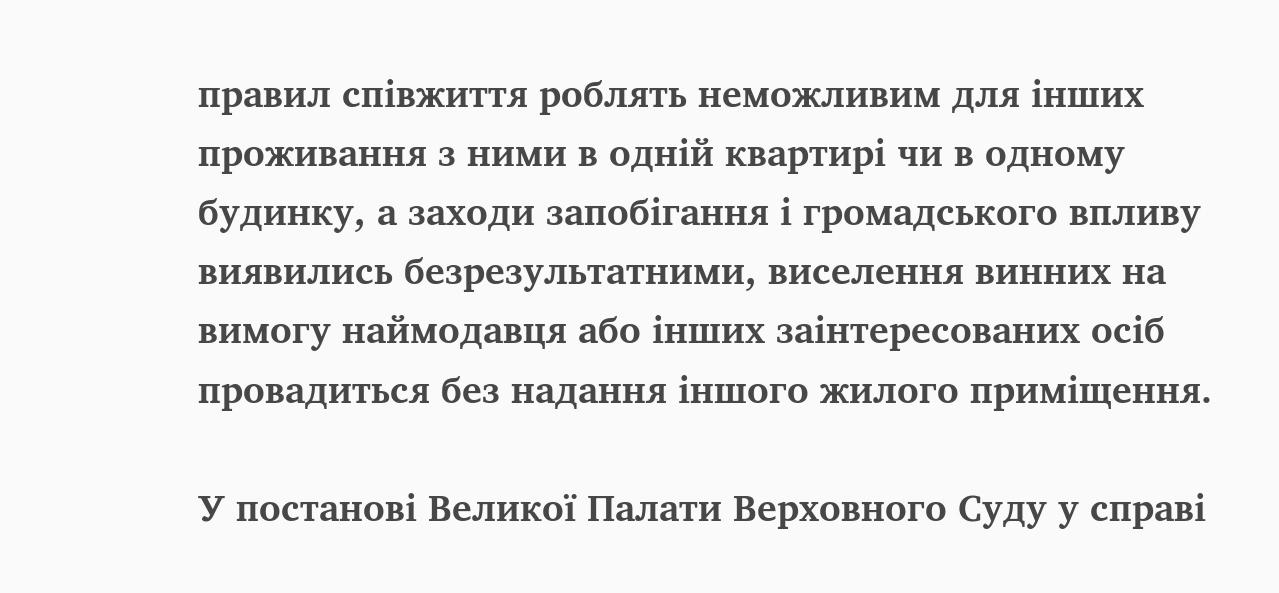правил співжиття роблять неможливим для інших проживання з ними в одній квартирі чи в одному будинку, а заходи запобігання і громадського впливу виявились безрезультатними, виселення винних на вимогу наймодавця або інших заінтересованих осіб провадиться без надання іншого жилого приміщення.

У постанові Великої Палати Верховного Суду у справі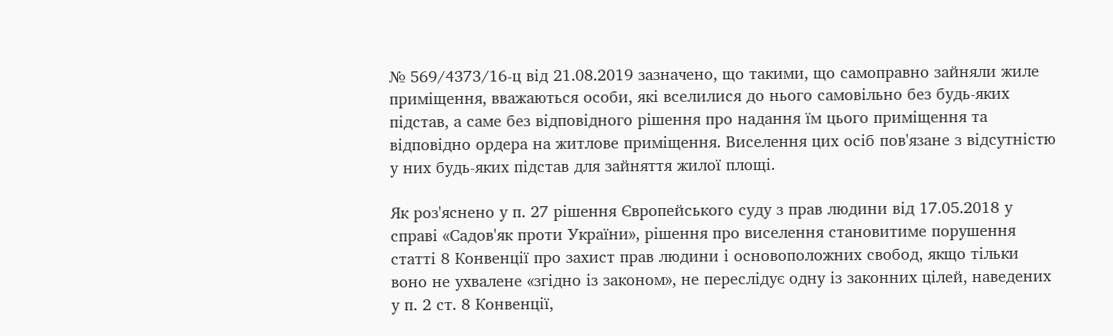№ 569/4373/16-ц від 21.08.2019 зазначено, що такими, що самоправно зайняли жиле приміщення, вважаються особи, які вселилися до нього самовільно без будь-яких підстав, а саме без відповідного рішення про надання їм цього приміщення та відповідно ордера на житлове приміщення. Виселення цих осіб пов'язане з відсутністю у них будь-яких підстав для зайняття жилої площі.

Як роз'яснено у п. 27 рішення Європейського суду з прав людини від 17.05.2018 у справі «Садов'як проти України», рішення про виселення становитиме порушення статті 8 Конвенції про захист прав людини і основоположних свобод, якщо тільки воно не ухвалене «згідно із законом», не переслідує одну із законних цілей, наведених у п. 2 ст. 8 Конвенції,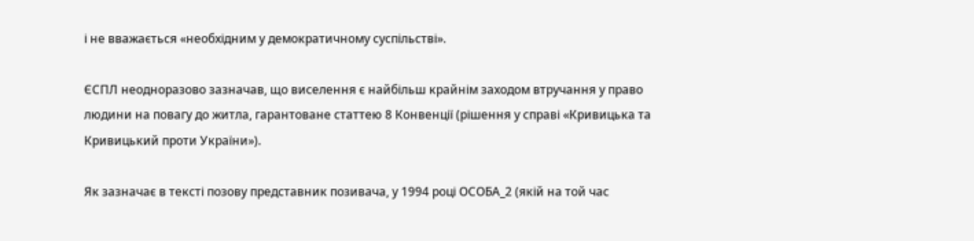і не вважається «необхідним у демократичному суспільстві».

ЄСПЛ неодноразово зазначав, що виселення є найбільш крайнім заходом втручання у право людини на повагу до житла, гарантоване статтею 8 Конвенції (рішення у справі «Кривицька та Кривицький проти України»).

Як зазначає в тексті позову представник позивача, у 1994 році ОСОБА_2 (якій на той час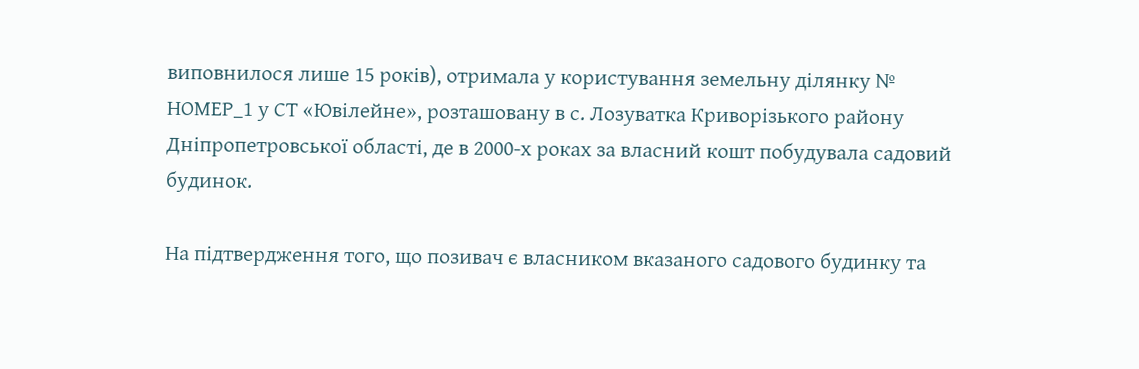виповнилося лише 15 років), отримала у користування земельну ділянку № НОМЕР_1 у СТ «Ювілейне», розташовану в с. Лозуватка Криворізького району Дніпропетровської області, де в 2000-х роках за власний кошт побудувала садовий будинок.

На підтвердження того, що позивач є власником вказаного садового будинку та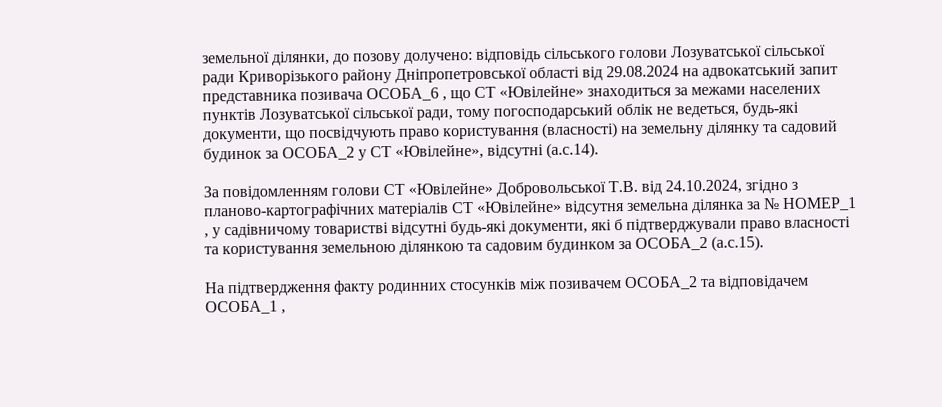земельної ділянки, до позову долучено: відповідь сільського голови Лозуватської сільської ради Криворізького району Дніпропетровської області від 29.08.2024 на адвокатський запит представника позивача ОСОБА_6 , що СТ «Ювілейне» знаходиться за межами населених пунктів Лозуватської сільської ради, тому погосподарський облік не ведеться, будь-які документи, що посвідчують право користування (власності) на земельну ділянку та садовий будинок за ОСОБА_2 у СТ «Ювілейне», відсутні (а.с.14).

За повідомленням голови СТ «Ювілейне» Добровольської Т.В. від 24.10.2024, згідно з планово-картографічних матеріалів СТ «Ювілейне» відсутня земельна ділянка за № НОМЕР_1 , у садівничому товаристві відсутні будь-які документи, які б підтверджували право власності та користування земельною ділянкою та садовим будинком за ОСОБА_2 (а.с.15).

На підтвердження факту родинних стосунків між позивачем ОСОБА_2 та відповідачем ОСОБА_1 ,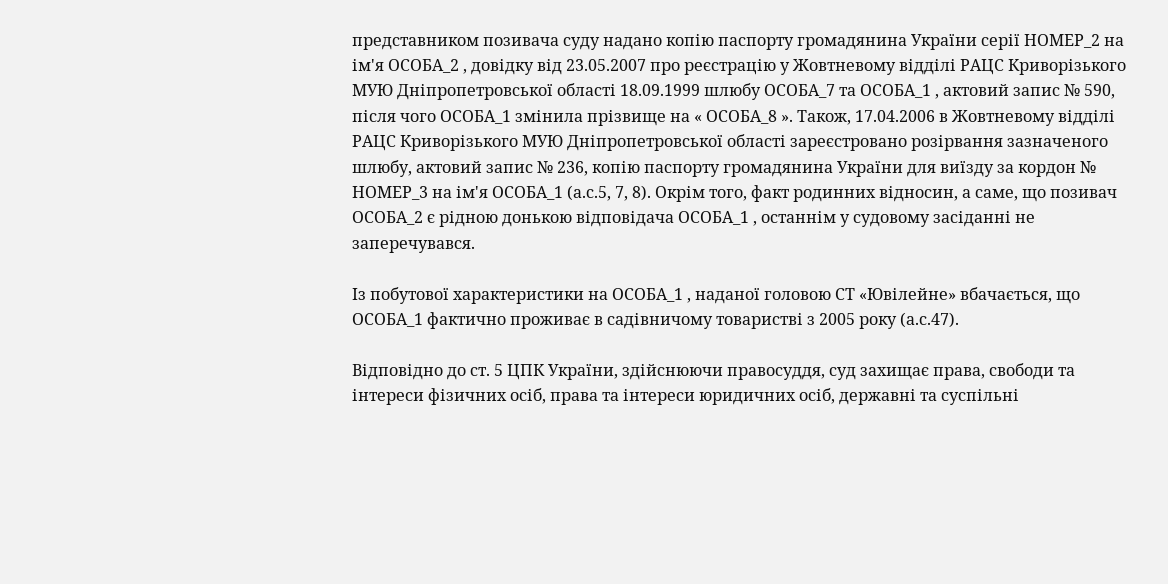представником позивача суду надано копію паспорту громадянина України серії НОМЕР_2 на ім'я ОСОБА_2 , довідку від 23.05.2007 про реєстрацію у Жовтневому відділі РАЦС Криворізького МУЮ Дніпропетровської області 18.09.1999 шлюбу ОСОБА_7 та ОСОБА_1 , актовий запис № 590, після чого ОСОБА_1 змінила прізвище на « ОСОБА_8 ». Також, 17.04.2006 в Жовтневому відділі РАЦС Криворізького МУЮ Дніпропетровської області зареєстровано розірвання зазначеного шлюбу, актовий запис № 236, копію паспорту громадянина України для виїзду за кордон № НОМЕР_3 на ім'я ОСОБА_1 (а.с.5, 7, 8). Окрім того, факт родинних відносин, а саме, що позивач ОСОБА_2 є рідною донькою відповідача ОСОБА_1 , останнім у судовому засіданні не заперечувався.

Із побутової характеристики на ОСОБА_1 , наданої головою СТ «Ювілейне» вбачається, що ОСОБА_1 фактично проживає в садівничому товаристві з 2005 року (а.с.47).

Відповідно до ст. 5 ЦПК України, здійснюючи правосуддя, суд захищає права, свободи та інтереси фізичних осіб, права та інтереси юридичних осіб, державні та суспільні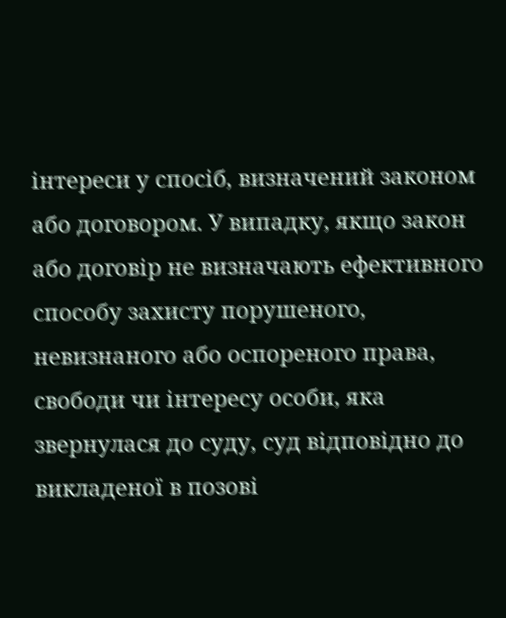інтереси у спосіб, визначений законом або договором. У випадку, якщо закон або договір не визначають ефективного способу захисту порушеного, невизнаного або оспореного права, свободи чи інтересу особи, яка звернулася до суду, суд відповідно до викладеної в позові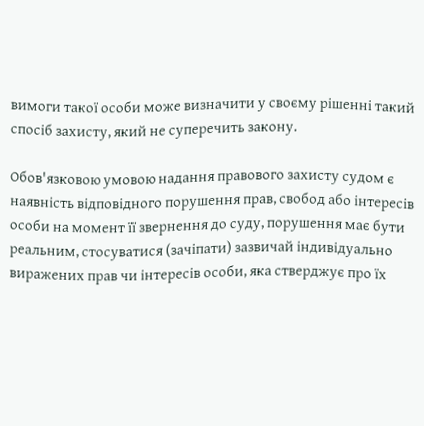вимоги такої особи може визначити у своєму рішенні такий спосіб захисту, який не суперечить закону.

Обов'язковою умовою надання правового захисту судом є наявність відповідного порушення прав, свобод або інтересів особи на момент її звернення до суду, порушення має бути реальним, стосуватися (зачіпати) зазвичай індивідуально виражених прав чи інтересів особи, яка стверджує про їх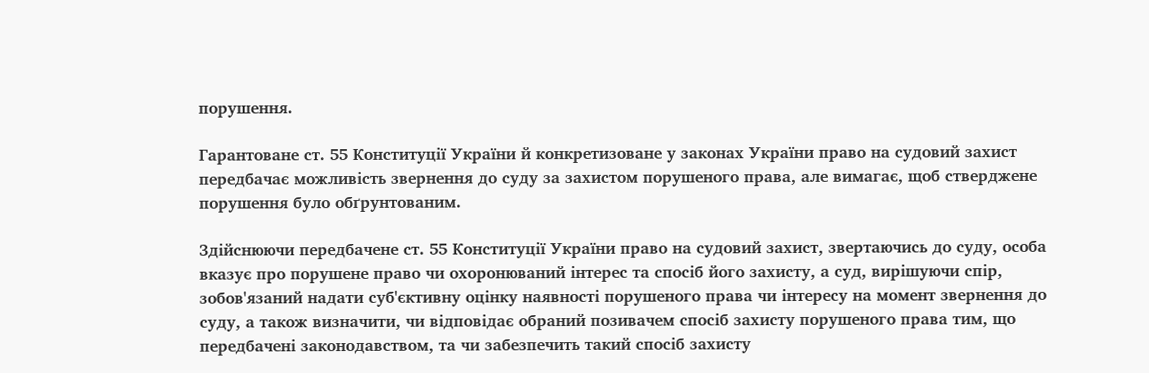порушення.

Гарантоване ст. 55 Конституції України й конкретизоване у законах України право на судовий захист передбачає можливість звернення до суду за захистом порушеного права, але вимагає, щоб стверджене порушення було обґрунтованим.

Здійснюючи передбачене ст. 55 Конституції України право на судовий захист, звертаючись до суду, особа вказує про порушене право чи охоронюваний інтерес та спосіб його захисту, а суд, вирішуючи спір, зобов'язаний надати суб'єктивну оцінку наявності порушеного права чи інтересу на момент звернення до суду, а також визначити, чи відповідає обраний позивачем спосіб захисту порушеного права тим, що передбачені законодавством, та чи забезпечить такий спосіб захисту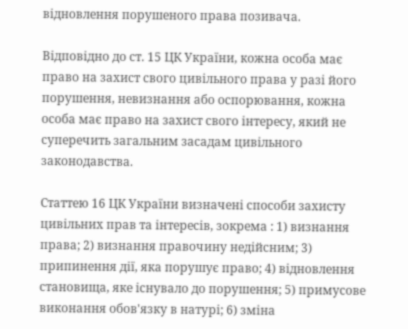відновлення порушеного права позивача.

Відповідно до ст. 15 ЦК України, кожна особа має право на захист свого цивільного права у разі його порушення, невизнання або оспорювання, кожна особа має право на захист свого інтересу, який не суперечить загальним засадам цивільного законодавства.

Статтею 16 ЦК України визначені способи захисту цивільних прав та інтересів, зокрема : 1) визнання права; 2) визнання правочину недійсним; 3) припинення дії, яка порушує право; 4) відновлення становища, яке існувало до порушення; 5) примусове виконання обов'язку в натурі; 6) зміна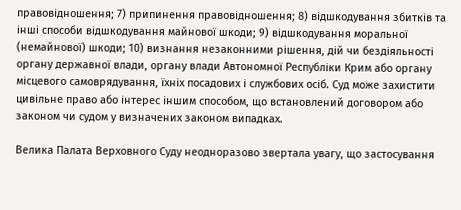правовідношення; 7) припинення правовідношення; 8) відшкодування збитків та інші способи відшкодування майнової шкоди; 9) відшкодування моральної (немайнової) шкоди; 10) визнання незаконними рішення, дій чи бездіяльності органу державної влади, органу влади Автономної Республіки Крим або органу місцевого самоврядування, їхніх посадових і службових осіб. Суд може захистити цивільне право або інтерес іншим способом, що встановлений договором або законом чи судом у визначених законом випадках.

Велика Палата Верховного Суду неодноразово звертала увагу, що застосування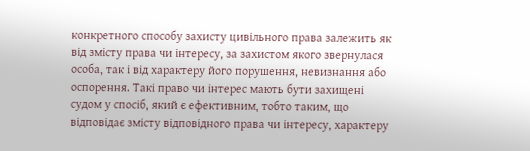конкретного способу захисту цивільного права залежить як від змісту права чи інтересу, за захистом якого звернулася особа, так і від характеру його порушення, невизнання або оспорення. Такі право чи інтерес мають бути захищені судом у спосіб, який є ефективним, тобто таким, що відповідає змісту відповідного права чи інтересу, характеру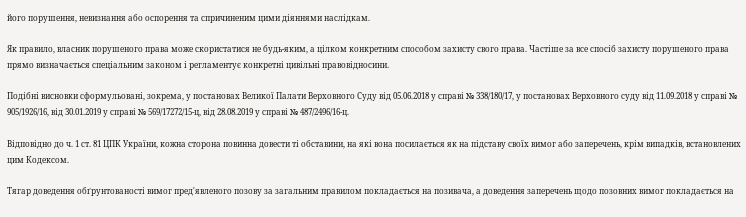його порушення, невизнання або оспорення та спричиненим цими діяннями наслідкам.

Як правило, власник порушеного права може скористатися не будь-яким, а цілком конкретним способом захисту свого права. Частіше за все спосіб захисту порушеного права прямо визначається спеціальним законом і регламентує конкретні цивільні правовідносини.

Подібні висновки сформульовані, зокрема, у постановах Великої Палати Верховного Суду від 05.06.2018 у справі № 338/180/17, у постановах Верховного суду від 11.09.2018 у справі № 905/1926/16, від 30.01.2019 у справі № 569/17272/15-ц, від 28.08.2019 у справі № 487/2496/16-ц.

Відповідно до ч. 1 ст. 81 ЦПК України, кожна сторона повинна довести ті обставини, на які вона посилається як на підставу своїх вимог або заперечень, крім випадків, встановлених цим Кодексом.

Тягар доведення обґрунтованості вимог пред'явленого позову за загальним правилом покладається на позивача, а доведення заперечень щодо позовних вимог покладається на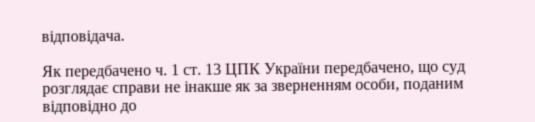відповідача.

Як передбачено ч. 1 ст. 13 ЦПК України передбачено, що суд розглядає справи не інакше як за зверненням особи, поданим відповідно до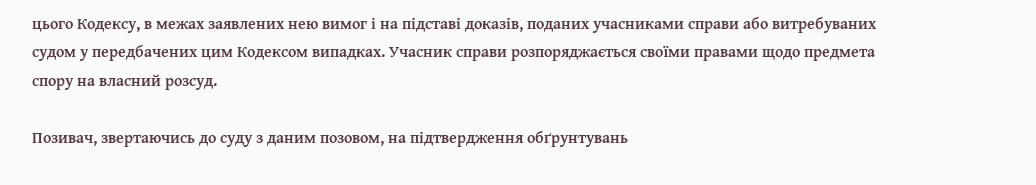цього Кодексу, в межах заявлених нею вимог і на підставі доказів, поданих учасниками справи або витребуваних судом у передбачених цим Кодексом випадках. Учасник справи розпоряджається своїми правами щодо предмета спору на власний розсуд.

Позивач, звертаючись до суду з даним позовом, на підтвердження обґрунтувань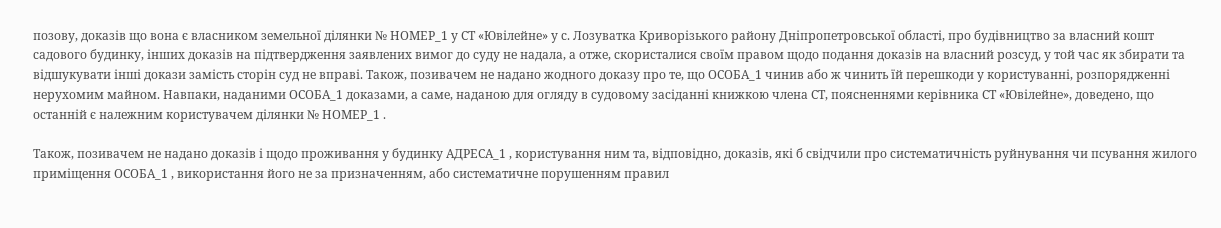позову, доказів що вона є власником земельної ділянки № НОМЕР_1 у СТ «Ювілейне» у с. Лозуватка Криворізького району Дніпропетровської області, про будівництво за власний кошт садового будинку, інших доказів на підтвердження заявлених вимог до суду не надала, а отже, скористалися своїм правом щодо подання доказів на власний розсуд, у той час як збирати та відшукувати інші докази замість сторін суд не вправі. Також, позивачем не надано жодного доказу про те, що ОСОБА_1 чинив або ж чинить їй перешкоди у користуванні, розпорядженні нерухомим майном. Навпаки, наданими ОСОБА_1 доказами, а саме, наданою для огляду в судовому засіданні книжкою члена СТ, поясненнями керівника СТ «Ювілейне», доведено, що останній є належним користувачем ділянки № НОМЕР_1 .

Також, позивачем не надано доказів і щодо проживання у будинку АДРЕСА_1 , користування ним та, відповідно, доказів, які б свідчили про систематичність руйнування чи псування жилого приміщення ОСОБА_1 , використання його не за призначенням, або систематичне порушенням правил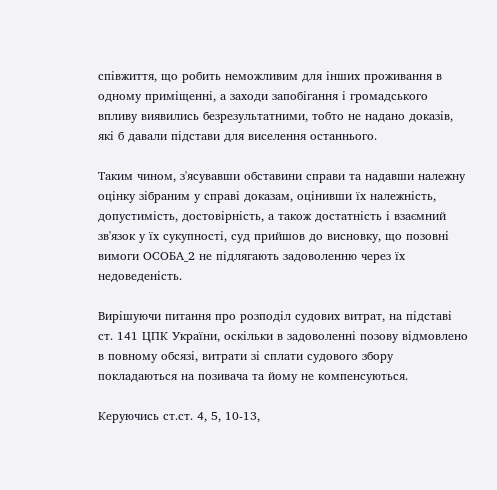співжиття, що робить неможливим для інших проживання в одному приміщенні, а заходи запобігання і громадського впливу виявились безрезультатними, тобто не надано доказів, які б давали підстави для виселення останнього.

Таким чином, з'ясувавши обставини справи та надавши належну оцінку зібраним у справі доказам, оцінивши їх належність, допустимість, достовірність, а також достатність і взаємний зв'язок у їх сукупності, суд прийшов до висновку, що позовні вимоги ОСОБА_2 не підлягають задоволенню через їх недоведеність.

Вирішуючи питання про розподіл судових витрат, на підставі ст. 141 ЦПК України, оскільки в задоволенні позову відмовлено в повному обсязі, витрати зі сплати судового збору покладаються на позивача та йому не компенсуються.

Керуючись ст.ст. 4, 5, 10-13,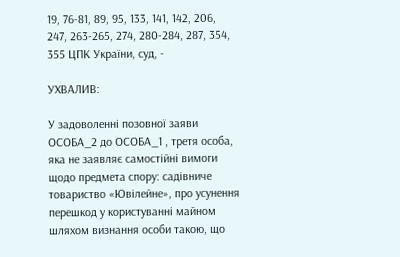19, 76-81, 89, 95, 133, 141, 142, 206, 247, 263-265, 274, 280-284, 287, 354, 355 ЦПК України, суд, -

УХВАЛИВ:

У задоволенні позовної заяви ОСОБА_2 до ОСОБА_1 , третя особа, яка не заявляє самостійні вимоги щодо предмета спору: садівниче товариство «Ювілейне», про усунення перешкод у користуванні майном шляхом визнання особи такою, що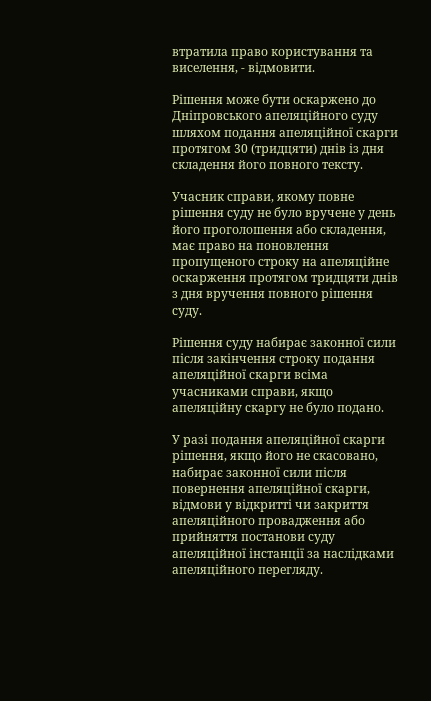втратила право користування та виселення, - відмовити.

Рішення може бути оскаржено до Дніпровського апеляційного суду шляхом подання апеляційної скарги протягом 30 (тридцяти) днів із дня складення його повного тексту.

Учасник справи, якому повне рішення суду не було вручене у день його проголошення або складення, має право на поновлення пропущеного строку на апеляційне оскарження протягом тридцяти днів з дня вручення повного рішення суду.

Рішення суду набирає законної сили після закінчення строку подання апеляційної скарги всіма учасниками справи, якщо апеляційну скаргу не було подано.

У разі подання апеляційної скарги рішення, якщо його не скасовано, набирає законної сили після повернення апеляційної скарги, відмови у відкритті чи закриття апеляційного провадження або прийняття постанови суду апеляційної інстанції за наслідками апеляційного перегляду.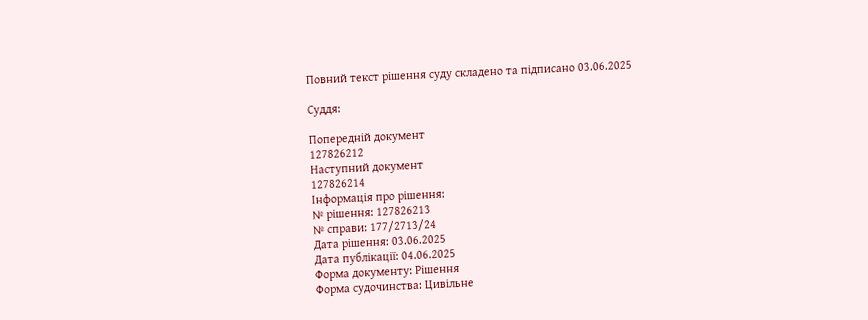Повний текст рішення суду складено та підписано 03.06.2025

Суддя:

Попередній документ
127826212
Наступний документ
127826214
Інформація про рішення:
№ рішення: 127826213
№ справи: 177/2713/24
Дата рішення: 03.06.2025
Дата публікації: 04.06.2025
Форма документу: Рішення
Форма судочинства: Цивільне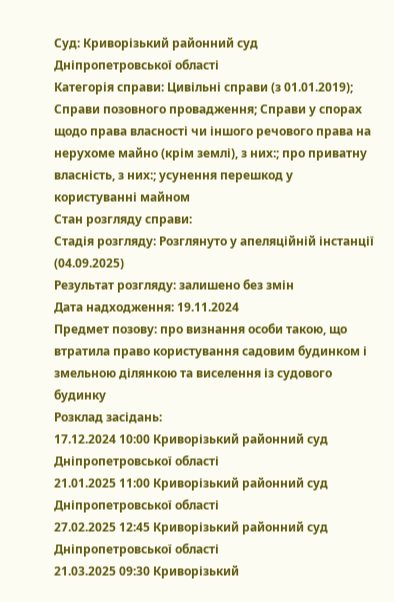Суд: Криворізький районний суд Дніпропетровської області
Категорія справи: Цивільні справи (з 01.01.2019); Справи позовного провадження; Справи у спорах щодо права власності чи іншого речового права на нерухоме майно (крім землі), з них:; про приватну власність, з них:; усунення перешкод у користуванні майном
Стан розгляду справи:
Стадія розгляду: Розглянуто у апеляційній інстанції (04.09.2025)
Результат розгляду: залишено без змін
Дата надходження: 19.11.2024
Предмет позову: про визнання особи такою, що втратила право користування садовим будинком і змельною ділянкою та виселення із судового будинку
Розклад засідань:
17.12.2024 10:00 Криворізький районний суд Дніпропетровської області
21.01.2025 11:00 Криворізький районний суд Дніпропетровської області
27.02.2025 12:45 Криворізький районний суд Дніпропетровської області
21.03.2025 09:30 Криворізький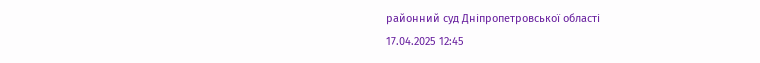районний суд Дніпропетровської області
17.04.2025 12:45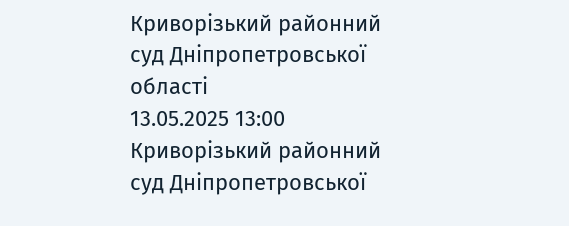Криворізький районний суд Дніпропетровської області
13.05.2025 13:00 Криворізький районний суд Дніпропетровської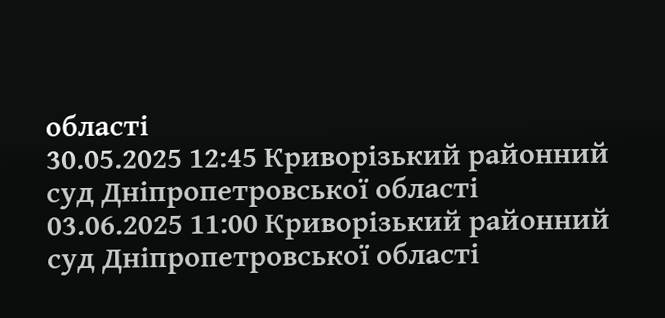області
30.05.2025 12:45 Криворізький районний суд Дніпропетровської області
03.06.2025 11:00 Криворізький районний суд Дніпропетровської області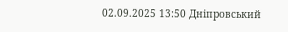02.09.2025 13:50 Дніпровський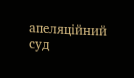апеляційний суд